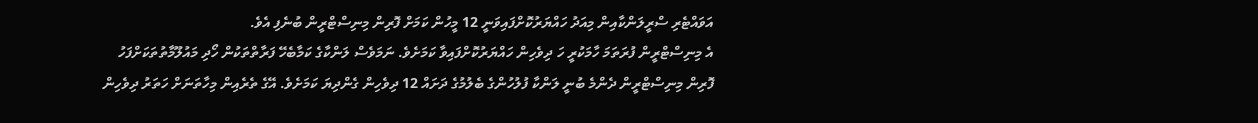އަވައްޓެރި ސްރީލަންކާއިން މިއަދު ހައްޔަރުކޮށްފައިވަނީ 12 މީހުން ކަމަށް ފޮރިން މިނިސްޓްރީން ބުނެފި އެވެ.
އެ މިނިސްޓްރީން ފުރަތަމަ ހާމަކުރީ ހަ ދިވެހިން ހައްޔަރުކޮށްފައިވާ ކަމަށެވެ. ނަމަވެސް ލަންކާގެ ކަމާބެހޭ ފަރާތްތަކުން ހޯދި މައުލޫމާތުތަކަށްފަހު ފޮރިން މިނިސްޓްރީން ދެންމެ ބުނީ ލަންކާ ފުލުހުންގެ ބެލުމުގެ ދަށައް 12 ދިވެހިން ގެންދިޔަ ކަމަށެވެ. އޭގެ ތެރެއިން މިހާތަނަށް ހަތަރު ދިވެހިން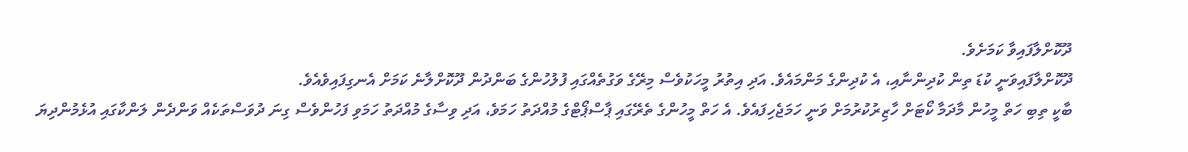ދޫކޮށްލާފައިވާ ކަމަށެވެ.
ދޫކޮށްލާފައިވަނީ ކުޑަ ތިން ކުދިންނާއި، އެ ކުދިންގެ މަންމައެވެ. އަދި އިތުރު މީހަކުވެސް މިރޭގެ ވަގުތެއްގައި ފުލުހުންގެ ބަންދުން ދޫކޮށްލާނެ ކަމަށް އެނގިފައިވެއެވެ.
ބާކީ ތިބި ހަތް މީހުން މާދަމާ ކޯޓަށް ހާޒިރުކުރުމަށް ވަނީ ހަމަޖެހިފައެވެ. އެ ހަތް މީހުންގެ ތެރޭގައި ޕާސްޕޯޓްގެ މުއްދަތު ހަމަވެ، އަދި ވިސާގެ މުއްދަތު ހަމަވި ފަހުންވެސް ގިނަ ދުވަސްތަކެއް ވަންދެން ލަންކާގައި އުޅެމުންދިޔަ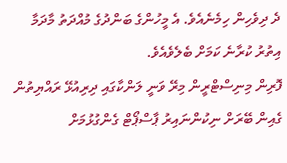ދެ ދިވެހިން ހިމެނެއެވެ. އެ މީހުންގެ ބަންދުގެ މުއްދަތު މާދަމާ އިތުރު ކުރާނެ ކަމަށް ބެލެވެއެވެ.
ފޮރިން މިނިސްޓްރީން މިރޭ ވަނީ ލަންކާގައި ދިރިއުޅޭ ރައްޔިތުން ގެއިން ބޭރަށް ނިކުންނައިރު ޕާސްޕޯޓް ގެންގުޅުމަށް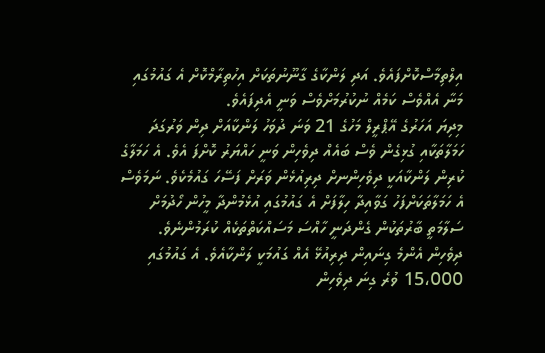އިލްތިމާސްކޮށްފައެވެ. އަދި ލަންކާގެ ގާނޫނުތަކަށް އިހުތިރާމްކޮށް އެ ގައުމުގައި މަނާ އެއްވެސް ކަމެއް ނުކުރުމަށްވެސް ވަނީ އެދިފައެވެ.
މިދިޔަ އަހަރުގެ އޭޕްރީލް މަހުގެ 21 ވަނަ ދުވަހު ލަންކާއަށް ދިން ވަރުގަދަ ހަމަލާތަކާއި ގުޅިގެން ވެސް ބައެއް ދިވެހިން ވަނީ ހައްޔަރު ކޮށްފަ އެވެ. އެ ހަމަލާގެ ކުރިން ލަންކާއަކީ ދިވެހިންނށް ދިރިއުޅެން ވަރަށް ފަސޭހަ ގައުމެކެވެ. ނަމަވެސް އެ ހަމަލާތަކަށްފަހު ގަވާއިދާ ހިލާފަށް އެ ގައުމުގައި އުޅެމުންދާ މީހުން ހޯދުމަށް ސަލާމަތީ ބާރުތަކުން ގެންދަނީ ހާއްސަ މަސައްކަތްތަކެއް ކުރަމުންނެވެ.
ދިވެހިން އެންމެ ގިނައިން ދިރިއުޅޭ އެއް ގައުމަކީ ލަންކާއެވެ. އެ ގައުމުގައި 15،000 ވުރެ ގިނަ ދިވެހިން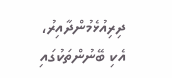ދިރިއުޅެމުންދާއިރު، އެކި ބޭނުންތަކުގައި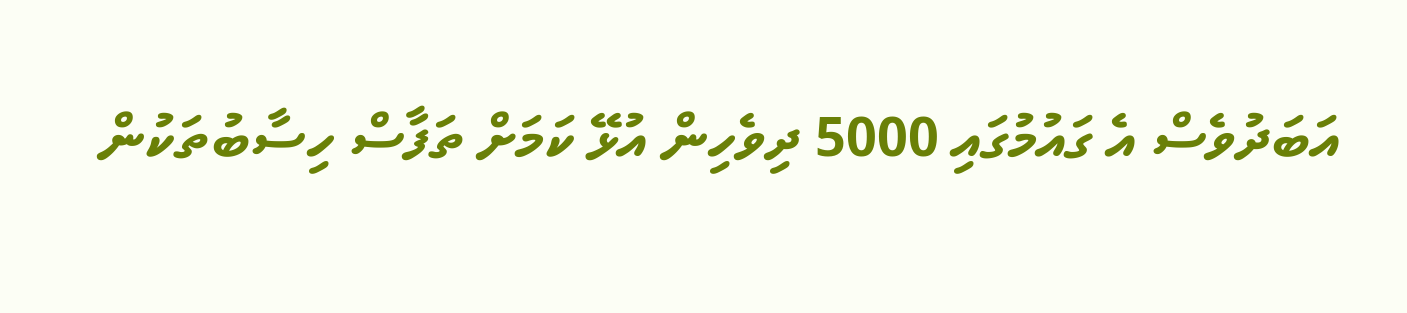އަބަދުވެސް އެ ގައުމުގައި 5000 ދިވެހިން އުޅޭ ކަމަށް ތަފާސް ހިސާބުތަކުން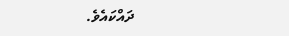ދައްކައެވެ.